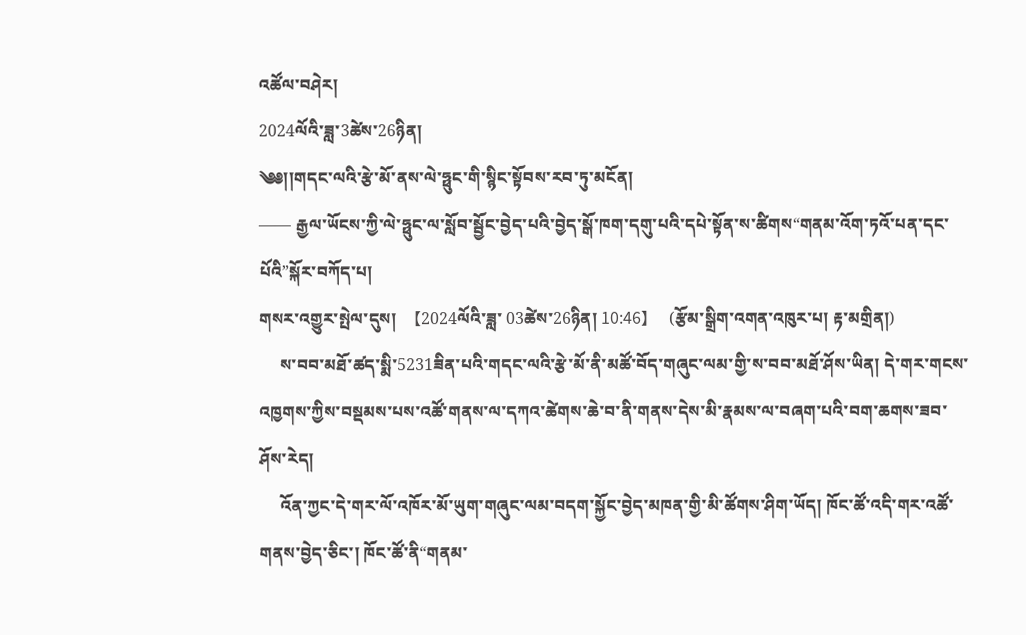འཚོལ་བཤེར།
2024ལོའི་ཟླ་3ཚེས་26ཉིན།
༄༅།།གདང་ལའི་རྩེ་མོ་ནས་ལེ་ཧྥུང་གི་སྙིང་སྟོབས་རབ་ཏུ་མངོན།
—— རྒྱལ་ཡོངས་ཀྱི་ལེ་ཧྥུང་ལ་སློབ་སྦྱོང་བྱེད་པའི་བྱེད་སྒོ་ཁག་དགུ་པའི་དཔེ་སྟོན་ས་ཚིགས“གནམ་འོག་ཏའོ་པན་དང་པོའི”སྐོར་བཀོད་པ།
གསར་འགྱུར་སྤེལ་དུས།  【2024ལོའི་ཟླ་ 03ཚེས་26ཉིན། 10:46】   (རྩོམ་སྒྲིག་འགན་འཁུར་པ། རྟ་མགྲིན།)
     ས་བབ་མཐོ་ཚད་སྨི་5231ཟིན་པའི་གདང་ལའི་རྩེ་མོ་ནི་མཚོ་བོད་གཞུང་ལམ་གྱི་ས་བབ་མཐོ་ཤོས་ཡིན། དེ་གར་གངས་འཁྱགས་ཀྱིས་བསྡམས་པས་འཚོ་གནས་ལ་དཀའ་ཚེགས་ཆེ་བ་ནི་གནས་དེས་མི་རྣམས་ལ་བཞག་པའི་བག་ཆགས་ཟབ་ཤོས་རེད།
     འོན་ཀྱང་དེ་གར་ལོ་འཁོར་མོ་ཡུག་གཞུང་ལམ་བདག་སྐྱོང་བྱེད་མཁན་གྱི་མི་ཚོགས་ཤིག་ཡོད། ཁོང་ཚོ་འདི་གར་འཚོ་གནས་བྱེད་ཅིང་། ཁོང་ཚོ་ནི“གནམ་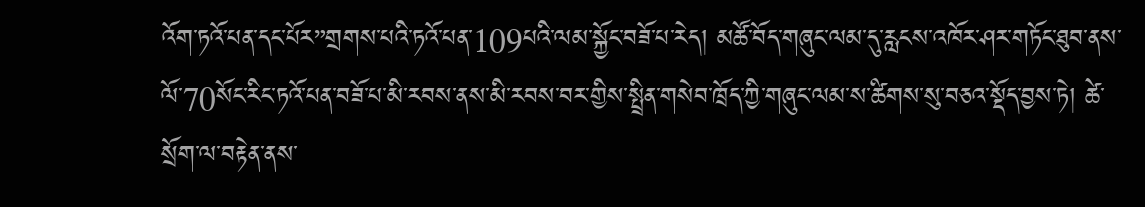འོག་ཏའོ་པན་དང་པོར”གྲགས་པའི་ཏའོ་པན་109པའི་ལམ་སྐྱོང་བཟོ་པ་རེད། མཚོ་བོད་གཞུང་ལམ་དུ་རླངས་འཁོར་ཤར་གཏོང་ཐུབ་ནས་ལོ་70སོང་རིང་ཏའོ་པན་བཟོ་པ་མི་རབས་ནས་མི་རབས་བར་གྱིས་སྤྲིན་གསེབ་ཁྲོད་ཀྱི་གཞུང་ལམ་ས་ཚིགས་སུ་བཅའ་སྡོད་བྱས་ཏེ། ཚེ་སྲོག་ལ་བརྟེན་ནས་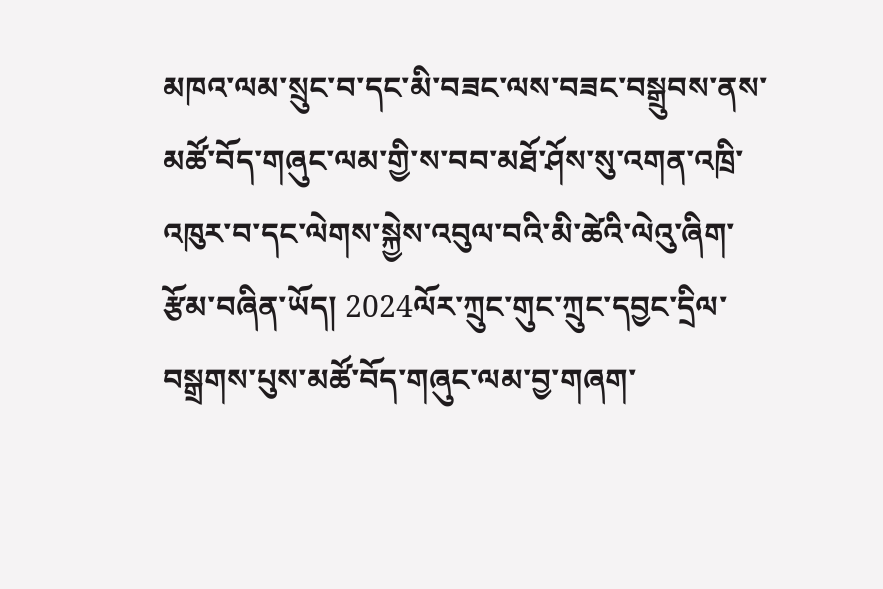མཁའ་ལམ་སྲུང་བ་དང་མི་བཟང་ལས་བཟང་བསྒྲུབས་ནས་མཚོ་བོད་གཞུང་ལམ་གྱི་ས་བབ་མཐོ་ཤོས་སུ་འགན་འཁྲི་འཁུར་བ་དང་ལེགས་སྐྱེས་འབུལ་བའི་མི་ཚེའི་ལེའུ་ཞིག་རྩོམ་བཞིན་ཡོད། 2024ལོར་ཀྲུང་གུང་ཀྲུང་དབྱང་དྲིལ་བསྒྲགས་པུས་མཚོ་བོད་གཞུང་ལམ་བྱ་གཞག་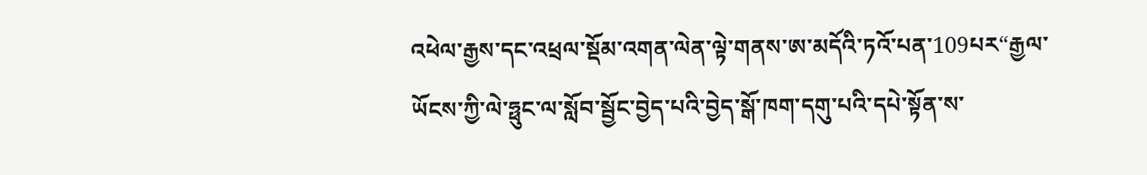འཕེལ་རྒྱས་དང་འཕྲལ་སྡོམ་འགན་ལེན་ལྟེ་གནས་ཨ་མདོའི་ཏའོ་པན་109པར“རྒྱལ་ཡོངས་ཀྱི་ལེ་ཧྥུང་ལ་སློབ་སྦྱོང་བྱེད་པའི་བྱེད་སྒོ་ཁག་དགུ་པའི་དཔེ་སྟོན་ས་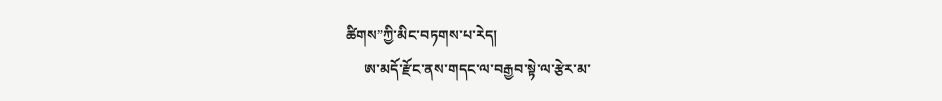ཚིགས”ཀྱི་མིང་བཏགས་པ་རེད།
     ཨ་མདོ་རྫོང་ནས་གདང་ལ་བརྒྱབ་སྟེ་ལ་རྩེར་མ་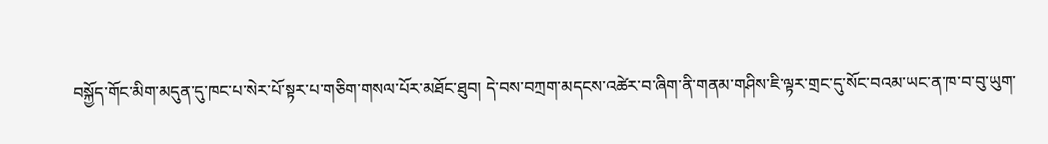བསྐྱོད་གོང་མིག་མདུན་དུ་ཁང་པ་སེར་པོ་སྟར་པ་གཅིག་གསལ་པོར་མཐོང་ཐུབ། དེ་བས་བཀྲག་མདངས་འཚེར་བ་ཞིག་ནི་གནམ་གཤིས་ཇི་ལྟར་གྲང་དུ་སོང་བའམ་ཡང་ན་ཁ་བ་བུ་ཡུག་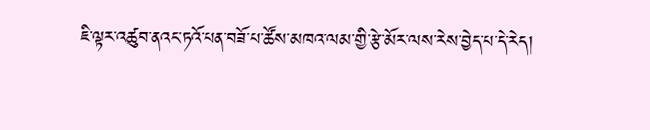ཇི་ལྟར་འཚུབ་ནའང་ཏའོ་པན་བཟོ་པ་ཚོས་མཁའ་ལམ་གྱི་རྩེ་མོར་ལས་རེས་བྱེད་པ་དེ་རེད།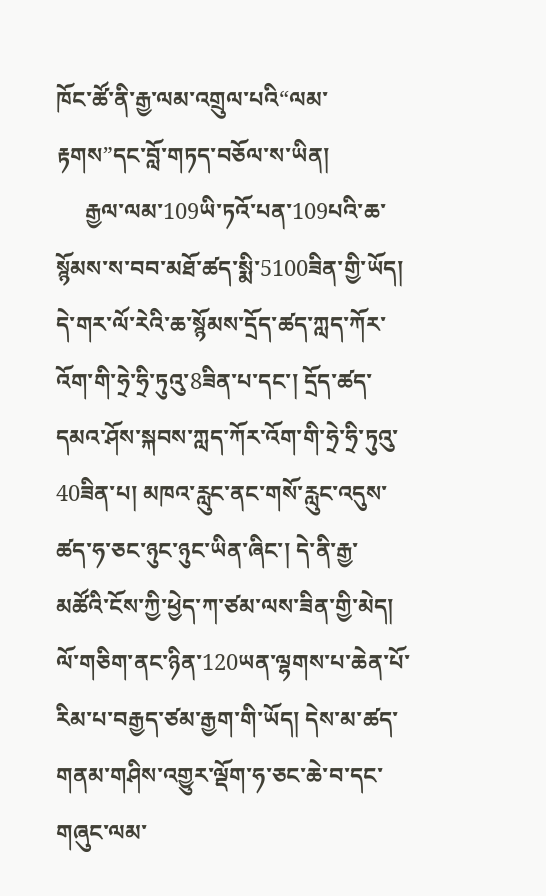ཁོང་ཚོ་ནི་རྒྱ་ལམ་འགྲུལ་པའི“ལམ་རྟགས”དང་བློ་གཏད་བཅོལ་ས་ཡིན།
     རྒྱལ་ལམ་109ཡི་ཏའོ་པན་109པའི་ཆ་སྙོམས་ས་བབ་མཐོ་ཚད་སྨི་5100ཟིན་གྱི་ཡོད། དེ་གར་ལོ་རེའི་ཆ་སྙོམས་དྲོད་ཚད་ཀླད་ཀོར་འོག་གི་ཧྲེ་ཧྲི་ཏུའུ་8ཟིན་པ་དང་། དྲོད་ཚད་དམའ་ཤོས་སྐབས་ཀླད་ཀོར་འོག་གི་ཧྲེ་ཧྲི་ཏུའུ་40ཟིན་པ། མཁའ་རླུང་ནང་གསོ་རླུང་འདུས་ཚད་ཧ་ཅང་ཉུང་ཉུང་ཡིན་ཞིང་། དེ་ནི་རྒྱ་མཚོའི་ངོས་ཀྱི་ཕྱེད་ཀ་ཙམ་ལས་ཟིན་གྱི་མེད། ལོ་གཅིག་ནང་ཉིན་120ཡན་ལྷགས་པ་ཆེན་པོ་རིམ་པ་བརྒྱད་ཙམ་རྒྱག་གི་ཡོད། དེས་མ་ཚད་གནམ་གཤིས་འགྱུར་ལྡོག་ཧ་ཅང་ཆེ་བ་དང་གཞུང་ལམ་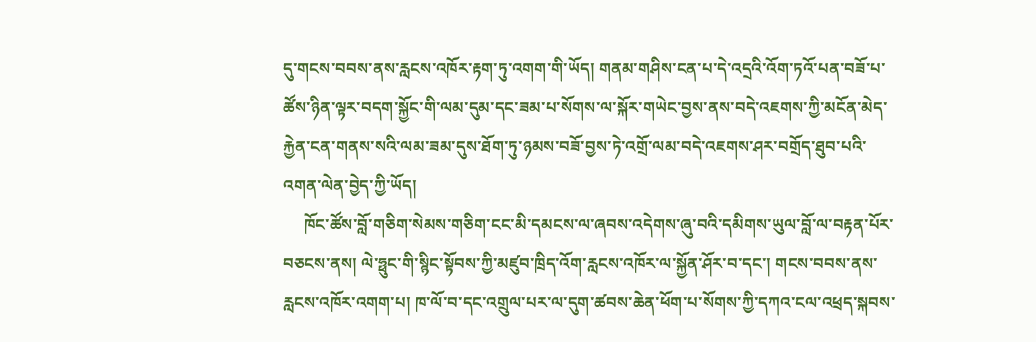དུ་གངས་བབས་ནས་རླངས་འཁོར་རྟག་ཏུ་འགག་གི་ཡོད། གནམ་གཤིས་ངན་པ་དེ་འདྲའི་འོག་ཏའོ་པན་བཟོ་པ་ཚོས་ཉིན་ལྟར་བདག་སྐྱོང་གི་ལམ་དུམ་དང་ཟམ་པ་སོགས་ལ་སྐོར་གཡེང་བྱས་ནས་བདེ་འཇགས་ཀྱི་མངོན་མེད་རྐྱེན་ངན་གནས་སའི་ལམ་ཟམ་དུས་ཐོག་ཏུ་ཉམས་བཟོ་བྱས་ཏེ་འགྲོ་ལམ་བདེ་འཇགས་ཤར་བགྲོད་ཐུབ་པའི་འགན་ལེན་བྱེད་ཀྱི་ཡོད།
     ཁོང་ཚོས་བློ་གཅིག་སེམས་གཅིག་ངང་མི་དམངས་ལ་ཞབས་འདེགས་ཞུ་བའི་དམིགས་ཡུལ་བློ་ལ་བརྟན་པོར་བཅངས་ནས། ལེ་ཧྥུང་གི་སྙིང་སྟོབས་ཀྱི་མཛུབ་ཁྲིད་འོག་རླངས་འཁོར་ལ་སྐྱོན་ཤོར་བ་དང་། གངས་བབས་ནས་རླངས་འཁོར་འགག་པ། ཁ་ལོ་བ་དང་འགྲུལ་པར་ལ་དུག་ཚབས་ཆེན་ཕོག་པ་སོགས་ཀྱི་དཀའ་ངལ་འཕྲད་སྐབས་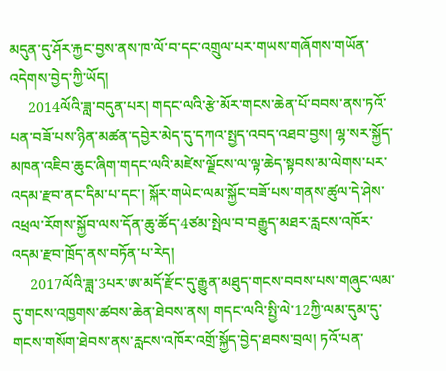མདུན་དུ་ཤོར་རྐྱང་བྱས་ནས་ཁ་ལོ་བ་དང་འགྲུལ་པར་གཡས་གཞོགས་གཡོན་འདེགས་བྱེད་ཀྱི་ཡོད།
     2014ལོའི་ཟླ་བདུན་པར། གདང་ལའི་རྩེ་མོར་གངས་ཆེན་པོ་བབས་ནས་ཏའོ་པན་བཟོ་པས་ཉིན་མཚན་དབྱེར་མེད་དུ་དཀའ་སྤྱད་འབད་འཐབ་བྱས། ལྷ་སར་སྐྱོད་མཁན་འཇིབ་ཆུང་ཞིག་གདང་ལའི་མཛེས་ལྗོངས་ལ་ལྟ་ཆེད་སྟབས་མ་ལེགས་པར་འདམ་རྫབ་ནང་དིམ་པ་དང་། སྐོར་གཡེང་ལམ་སྐྱོང་བཟོ་པས་གནས་ཚུལ་དེ་ཤེས་འཕྲལ་རོགས་སྐྱོབ་ལས་དོན་ཆུ་ཚོད་4ཙམ་སྤེལ་བ་བརྒྱུད་མཐར་རླངས་འཁོར་འདམ་རྫབ་ཁྲོད་ནས་བཏོན་པ་རེད།
     2017ལོའི་ཟླ་3པར་ཨ་མདོ་རྫོང་དུ་རྒྱུན་མཐུད་གངས་བབས་པས་གཞུང་ལམ་དུ་གངས་འཁྱགས་ཚབས་ཆེན་ཐེབས་ནས། གདང་ལའི་སྤྱི་ལེ་12ཀྱི་ལམ་དུམ་དུ་གངས་གསོག་ཐེབས་ནས་རླངས་འཁོར་འགྲོ་སྐྱོད་བྱེད་ཐབས་བྲལ། ཏའོ་པན་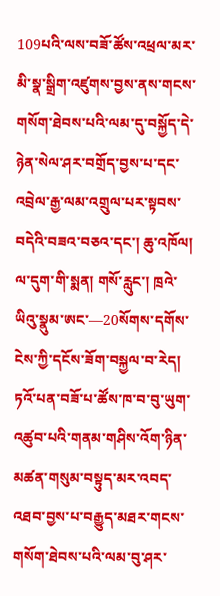109པའི་ལས་བཟོ་ཚོས་འཕྲལ་མར་མི་སྣ་སྒྲིག་འཛུགས་བྱས་ནས་གངས་གསོག་ཐེབས་པའི་ལམ་དུ་བསྐྱོད་དེ་ཉེན་སེལ་ཤར་བགྲོད་བྱས་པ་དང་འབྲེལ་རྒྱ་ལམ་འགྲུལ་པར་སྟབས་བདེའི་བཟའ་བཅའ་དང་། ཆུ་འཁོལ། ལ་དུག་གི་སྨན། གསོ་རླུང་། ཁྲའེ་ཡིའུ་སྣུམ་ཨང་—20སོགས་དགོས་ངེས་ཀྱི་དངོས་ཟོག་བསྐྱལ་བ་རེད། ཏའོ་པན་བཟོ་པ་ཚོས་ཁ་བ་བུ་ཡུག་འཚུབ་པའི་གནམ་གཤིས་འོག་ཉིན་མཚན་གསུམ་བསྟུད་མར་འབད་འཐབ་བྱས་པ་བརྒྱུད་མཐར་གངས་གསོག་ཐེབས་པའི་ལམ་བུ་ཤར་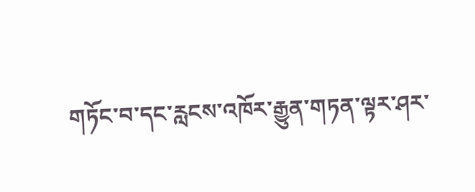གཏོང་བ་དང་རླངས་འཁོར་རྒྱུན་གཏན་ལྟར་ཤར་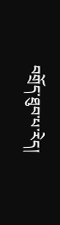བགྲོད་ཐུབ་པ་རེད།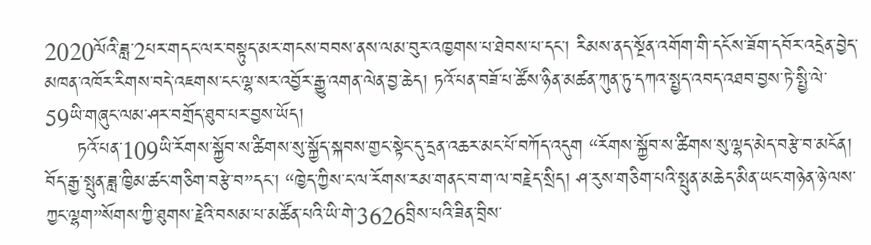2020ལོའི་ཟླ་2པར་གདང་ལར་བསྟུད་མར་གངས་བབས་ནས་ལམ་བུར་འཁྱགས་པ་ཐེབས་པ་དང་། རིམས་ནད་སྔོན་འགོག་གི་དངོས་ཟོག་དབོར་འདྲེན་བྱེད་མཁན་འཁོར་རིགས་བདེ་འཇགས་ངང་ལྷ་སར་འབྱོར་རྒྱུ་འགན་ལེན་བྱ་ཆེད། ཏའོ་པན་བཟོ་པ་ཚོས་ཉིན་མཚན་ཀུན་ཏུ་དཀའ་སྤྱད་འབད་འཐབ་བྱས་ཏེ་སྤྱི་ལེ་59ཡི་གཞུང་ལམ་ཤར་བགྲོད་ཐུབ་པར་བྱས་ཡོད།
     ཏའོ་པན་109ཡི་རོགས་སྐྱོབ་ས་ཚིགས་སུ་སྐྱོད་སྐབས་གྱང་སྟེང་དུ་དྲན་འཆར་མང་པོ་བཀོད་འདུག “རོགས་སྐྱོབ་ས་ཚིགས་སུ་ལྷད་མེད་བརྩེ་བ་མངོན། བོད་རྒྱ་སྤུན་ཟླ་ཁྱིམ་ཚང་གཅིག་བརྩེ་བ”དང་། “ཁྱེད་ཀྱིས་ང་ལ་རོགས་རམ་གནང་བ་ག་ལ་བརྗེད་སྲིད། ཤ་རུས་གཅིག་པའི་སྤུན་མཆེད་མིན་ཡང་གཉེན་ཉེ་ལས་ཀྱང་ལྷག”སོགས་ཀྱི་ཐུགས་རྗེའི་བསམ་པ་མཚོན་པའི་ཡི་གེ་3626བྲིས་པའི་ཟིན་བྲིས་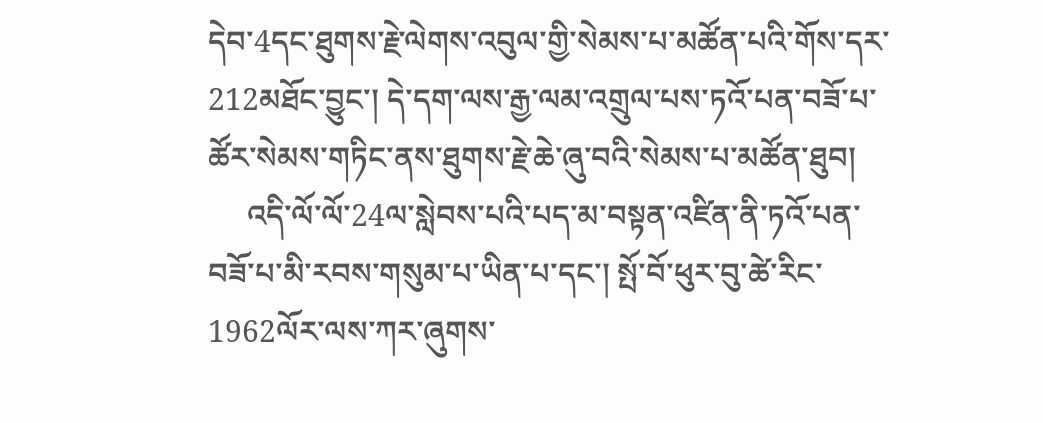དེབ་4དང་ཐུགས་རྗེ་ལེགས་འབུལ་གྱི་སེམས་པ་མཚོན་པའི་གོས་དར་212མཐོང་བྱུང་། དེ་དག་ལས་རྒྱ་ལམ་འགྲུལ་པས་ཏའོ་པན་བཟོ་པ་ཚོར་སེམས་གཏིང་ནས་ཐུགས་རྗེ་ཆེ་ཞུ་བའི་སེམས་པ་མཚོན་ཐུབ།
     འདི་ལོ་ལོ་24ལ་སླེབས་པའི་པད་མ་བསྟན་འཛིན་ནི་ཏའོ་པན་བཟོ་པ་མི་རབས་གསུམ་པ་ཡིན་པ་དང་། སྤོ་བོ་ཕུར་བུ་ཚེ་རིང་1962ལོར་ལས་ཀར་ཞུགས་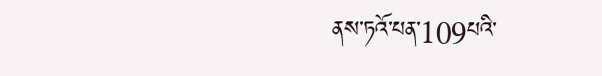ནས་ཏའོ་པན་109པའི་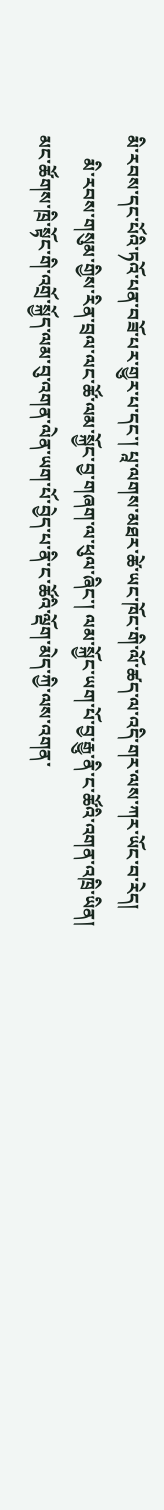མི་རབས་དང་པོའི་ཏའོ་པན་བཟོ་པར་གྱུར་པ་དང་། པཱ་ལགས་མཐར་ཚེ་ཡང་ཁོང་གི་ལོ་ཚད་ལ་འདི་གར་ལས་ཀར་ཡོང་བ་རེད།
     མི་རབས་གསུམ་གྱིས་རིན་བྲལ་ལང་ཚོ་ལམ་སྐྱོང་བྱ་གཞག་ལ་ཕུལ་ཞིང་། ལམ་སྐྱོང་ཡག་པོ་བྱ་རྒྱུ་ནི་ང་ཚོའི་འགན་འཁྲི་ཡིན། མང་ཚོགས་ཁྲི་སྟོང་གི་འགྲོ་སྐྱོད་ལམ་བུ་འགན་ལེན་ཡག་པོ་བྱེད་པ་ནི་ང་ཚོའི་ལྡོག་མེད་ཀྱི་ལས་འགན་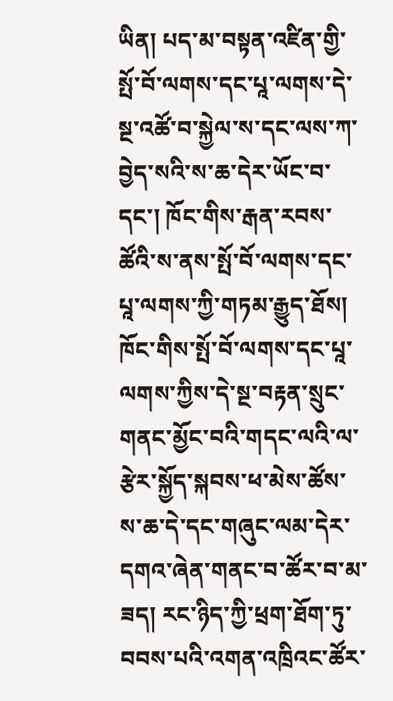ཡིན། པད་མ་བསྟན་འཛིན་གྱི་སྤོ་བོ་ལགས་དང་པཱ་ལགས་དེ་སྔ་འཚོ་བ་སྐྱེལ་ས་དང་ལས་ཀ་བྱེད་སའི་ས་ཆ་དེར་ཡོང་བ་དང་། ཁོང་གིས་རྒན་རབས་ཚོའི་ས་ནས་སྤོ་བོ་ལགས་དང་པཱ་ལགས་ཀྱི་གཏམ་རྒྱུད་ཐོས། ཁོང་གིས་སྤོ་བོ་ལགས་དང་པཱ་ལགས་ཀྱིས་དེ་སྔ་བརྟན་སྲུང་གནང་མྱོང་བའི་གདང་ལའི་ལ་རྩེར་སྐྱོད་སྐབས་ཕ་མེས་ཚོས་ས་ཆ་དེ་དང་གཞུང་ལམ་དེར་དགའ་ཞེན་གནང་བ་ཚོར་བ་མ་ཟད། རང་ཉིད་ཀྱི་ཕྲག་ཐོག་ཏུ་བབས་པའི་འགན་འཁྲིའང་ཚོར་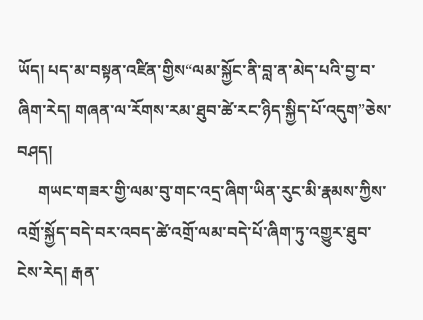ཡོད། པད་མ་བསྟན་འཛིན་གྱིས“ལམ་སྐྱོང་ནི་བླ་ན་མེད་པའི་བྱ་བ་ཞིག་རེད། གཞན་ལ་རོགས་རམ་ཐུབ་ཚེ་རང་ཉིད་སྐྱིད་པོ་འདུག”ཅེས་བཤད།
     གཡང་གཟར་གྱི་ལམ་བུ་གང་འདྲ་ཞིག་ཡིན་རུང་མི་རྣམས་ཀྱིས་འགྲོ་སྐྱོད་བདེ་བར་འབད་ཚེ་འགྲོ་ལམ་བདེ་པོ་ཞིག་ཏུ་འགྱུར་ཐུབ་ངེས་རེད། རྒན་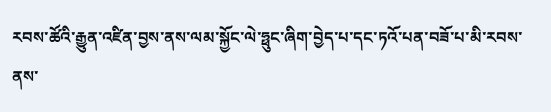རབས་ཚོའི་རྒྱུན་འཛིན་བྱས་ནས་ལམ་སྐྱོང་ལེ་ཧྥུང་ཞིག་བྱེད་པ་དང་ཏའོ་པན་བཟོ་པ་མི་རབས་ནས་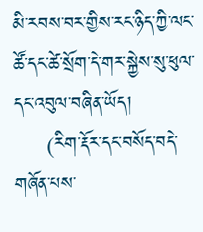མི་རབས་བར་གྱིས་རང་ཉིད་ཀྱི་ལང་ཚོ་དང་ཚེ་སྲོག་དེ་གར་སྐྱེས་སུ་ཕུལ་དང་འབུལ་བཞིན་ཡོད།
     (རིག་རྡོར་དང་བསོད་བདེ་གཞོན་པས་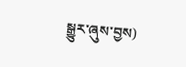སྒྱུར་ཞུས་བྱས)